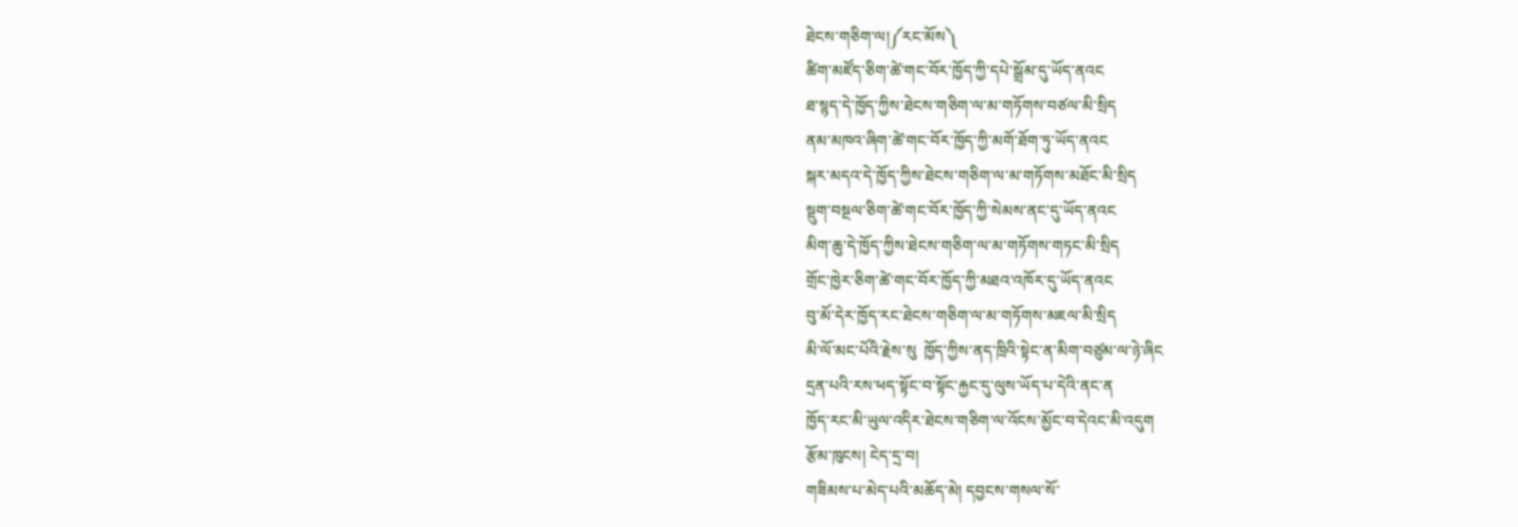ཐེངས་གཅིག་ལ།༼རང་མོས༽
ཚིག་མཛོད་ཅིག་ཚེ་གང་བོར་ཁྱོད་ཀྱི་དཔེ་སྒྲོམ་དུ་ཡོད་ནའང
ཐ་སྙད་དེ་ཁྱོད་ཀྱིས་ཐེངས་གཅིག་ལ་མ་གཏོགས་བཙལ་མི་སྲིད
ནམ་མཁའ་ཞིག་ཚེ་གང་བོར་ཁྱོད་ཀྱི་མགོ་ཐོག་ཏུ་ཡོད་ནའང
སྐར་མདའ་དེ་ཁྱོད་ཀྱིས་ཐེངས་གཅིག་ལ་མ་གཏོགས་མཐོང་མི་སྲིད
སྡུག་བསྔལ་ཅིག་ཚེ་གང་བོར་ཁྱོད་ཀྱི་སེམས་ནང་དུ་ཡོད་ནའང
མིག་ཆུ་དེ་ཁྱོད་ཀྱིས་ཐེངས་གཅིག་ལ་མ་གཏོགས་གཏང་མི་སྲིད
གྲོང་ཁྱེར་ཅིག་ཚེ་གང་བོར་ཁྱོད་ཀྱི་མཐའ་འཁོར་དུ་ཡོད་ནའང
བུ་མོ་དེར་ཁྱོད་རང་ཐེངས་གཅིག་ལ་མ་གཏོགས་མཇལ་མི་སྲིད
མི་ལོ་མང་པོའི་རྗེས་སུ  ཁྱོད་ཀྱིས་ནད་ཁྲིའི་སྟེང་ན་མིག་བཙུམ་ལ་ཉེ་ཞིང
དྲན་པའི་རས་ཕད་སྟོང་བ་སྟོང་རྐྱང་དུ་ལུས་ཡོད་པ་དེའི་ནང་ན
ཁྱོད་རང་མི་ཡུལ་འདིར་ཐེངས་གཅིག་ལ་འོངས་མྱོང་བ་དེའང་མི་འདུག
རྩོམ་ཁུངས། ངེད་དྲ་བ།
གཟིམས་པ་མེད་པའི་མཆོད་མེ། དབྱངས་གསལ་སོ་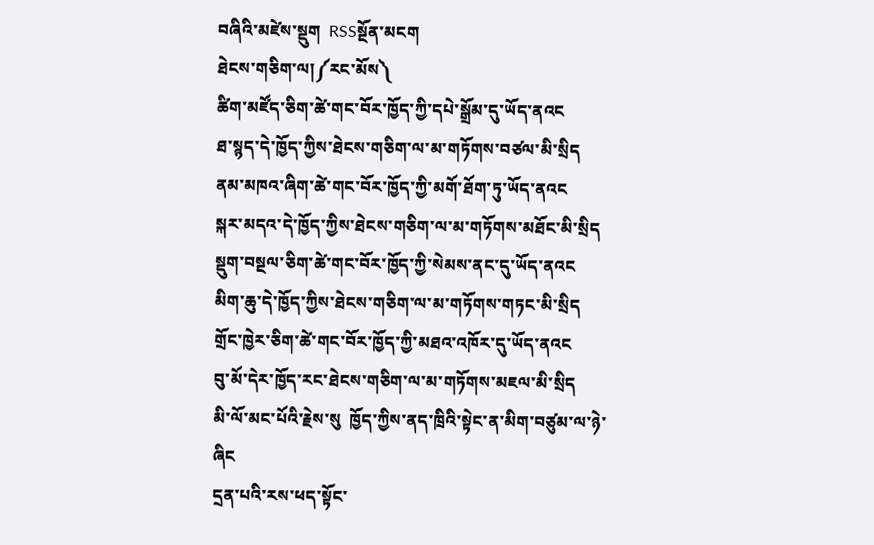བཞིའི་མཛེས་སྡུག  RSSསྔོན་མངག
ཐེངས་གཅིག་ལ།༼རང་མོས༽
ཚིག་མཛོད་ཅིག་ཚེ་གང་བོར་ཁྱོད་ཀྱི་དཔེ་སྒྲོམ་དུ་ཡོད་ནའང
ཐ་སྙད་དེ་ཁྱོད་ཀྱིས་ཐེངས་གཅིག་ལ་མ་གཏོགས་བཙལ་མི་སྲིད
ནམ་མཁའ་ཞིག་ཚེ་གང་བོར་ཁྱོད་ཀྱི་མགོ་ཐོག་ཏུ་ཡོད་ནའང
སྐར་མདའ་དེ་ཁྱོད་ཀྱིས་ཐེངས་གཅིག་ལ་མ་གཏོགས་མཐོང་མི་སྲིད
སྡུག་བསྔལ་ཅིག་ཚེ་གང་བོར་ཁྱོད་ཀྱི་སེམས་ནང་དུ་ཡོད་ནའང
མིག་ཆུ་དེ་ཁྱོད་ཀྱིས་ཐེངས་གཅིག་ལ་མ་གཏོགས་གཏང་མི་སྲིད
གྲོང་ཁྱེར་ཅིག་ཚེ་གང་བོར་ཁྱོད་ཀྱི་མཐའ་འཁོར་དུ་ཡོད་ནའང
བུ་མོ་དེར་ཁྱོད་རང་ཐེངས་གཅིག་ལ་མ་གཏོགས་མཇལ་མི་སྲིད
མི་ལོ་མང་པོའི་རྗེས་སུ  ཁྱོད་ཀྱིས་ནད་ཁྲིའི་སྟེང་ན་མིག་བཙུམ་ལ་ཉེ་ཞིང
དྲན་པའི་རས་ཕད་སྟོང་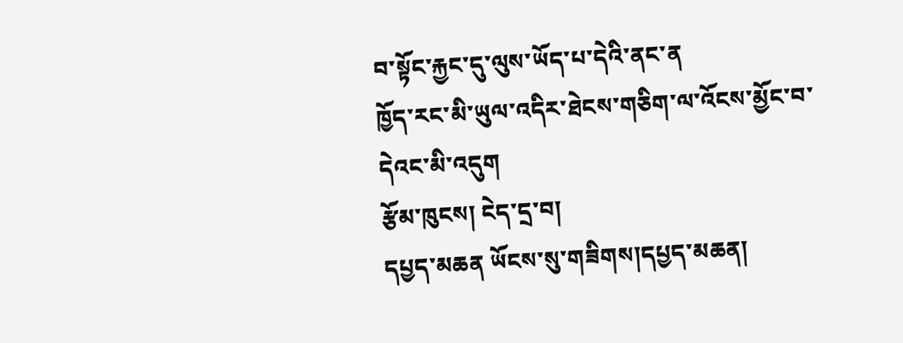བ་སྟོང་རྐྱང་དུ་ལུས་ཡོད་པ་དེའི་ནང་ན
ཁྱོད་རང་མི་ཡུལ་འདིར་ཐེངས་གཅིག་ལ་འོངས་མྱོང་བ་དེའང་མི་འདུག
རྩོམ་ཁུངས། ངེད་དྲ་བ།
དཔྱད་མཆན ཡོངས་སུ་གཟིགས།དཔྱད་མཆན།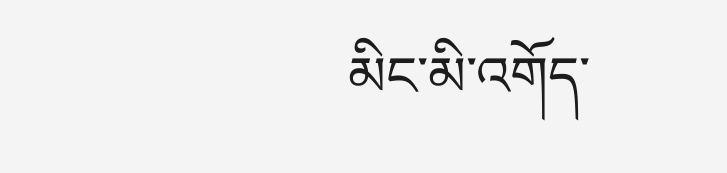མིང་མི་འགོད་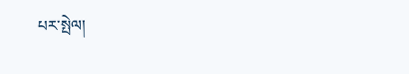པར་སྤེལ།